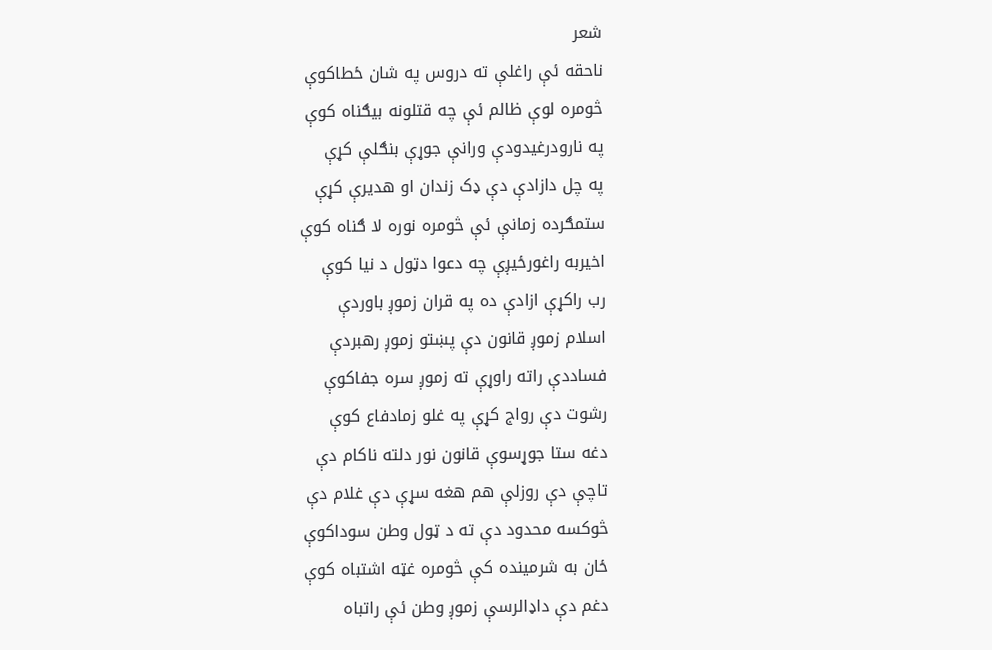شعر
ناحقه ئې راغلې ته دروس په شان ځطاکوې
څومره لوې ظالم ئې چه قتلونه بيګناه کوې
په نارودرغيدودې ورانې جوړې بنګلې کړې
په چل دازادې دې ډک زندان او هديرې کړې
ستمګرده زمانې ئې څومره نوره لا ګناه کوې
اخيربه راغورځيږې چه دعوا دټول د نيا کوې
رب راکړې ازادې ده په قران زموږ باوردې
اسلام زموږ قانون دې پښتو زموږ رهبردې
فساددې راته راوړې ته زموږ سره جفاکوې
رشوت دې رواج کړې په غلو زمادفاع کوې
دغه ستا جوړسوې قانون نور دلته ناکام دې
تاچې دې روزلې هم هغه سړې دې غلام دې
څوکسه محدود دې ته د ټول وطن سوداکوې
ځان به شرمينده کې څومره غټه اشتباه کوې
دغم دې داډالرسې زموږ وطن ئې راتباه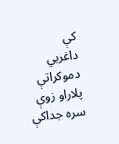کې
داغربي دموکراتې پلاراو زوې سره جداکې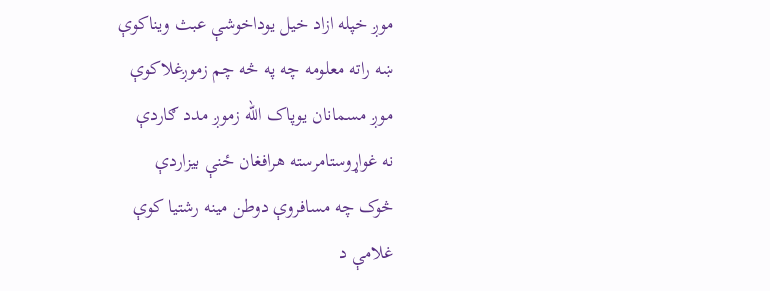موږ خپله ازاد خيل يوداخوشې عبث ويناکوې
ښه راته معلومه چه په څه چم زموږغلاکوې
موږ مسمانان يوپاک الله زموږ مدد ګاردې
نه غواړوستامرسته هرافغان ځنې بيزاردې
څوک چه مسافروې دوطن مينه رشتيا کوې
غلامې د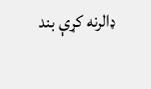ډالرنه کړې بند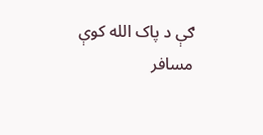ګې د پاک الله کوې
مسافر